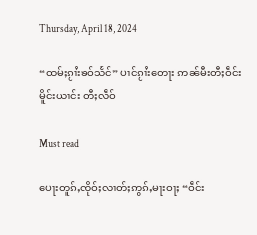Thursday, April 18, 2024

“ထမ်ႈၵႂၢႆးၶဝ်သႅင်” ပၢင်ၵႂၢႆးတေႃး ဢၼ်မီးတီႈဝဵင်းမိူင်းယၢင်း တီႈလဵဝ်

Must read

ပေႃးတူၵ်ႇၸိုဝ်ႈလၢတ်ႈဢွၵ်ႇမႃးဝႃႈ “ဝဵင်း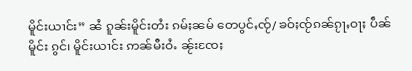မိူင်းယၢင်း” ၼႆ ၵူၼ်းမိူင်းတႆး ၵမ်ႈၼမ် တေပွင်ႇၸႂ်/ ၶဝ်ႈၸႂ်ၵၼ်ၵႂႃႇဝႃႈ ပဵၼ်မိူင်း ၵွင်၊ မိူင်းယၢင်း ဢၼ်မီးဝႆႉ ၼႂ်းၸႄႈ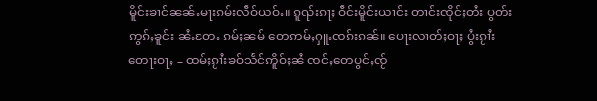မိူင်းၶၢင်ၼၼ်ႉမႃးၵမ်းလဵဝ်ယဝ်ႉ။ ၵူၺ်းၵႃႈ ဝဵင်းမိူင်းယၢင်း တၢင်းၸိုင်ႈတႆး ပွတ်းဢွၵ်ႇၶူင်း ၼႆႉတႄႉ ၵမ်ႈၼမ် တေဢမ်ႇႁူႉၸၵ်းၵၼ်။ ပေႃးလၢတ်ႈဝႃႈ ပွႆးၵႂၢႆးတေႃးဝႃႇ – ထမ်ႈၵႂၢႆးၶဝ်သႅင်ဢိူဝ်ႈၼႆ ၸင်ႇတေပွင်ႇၸႂ်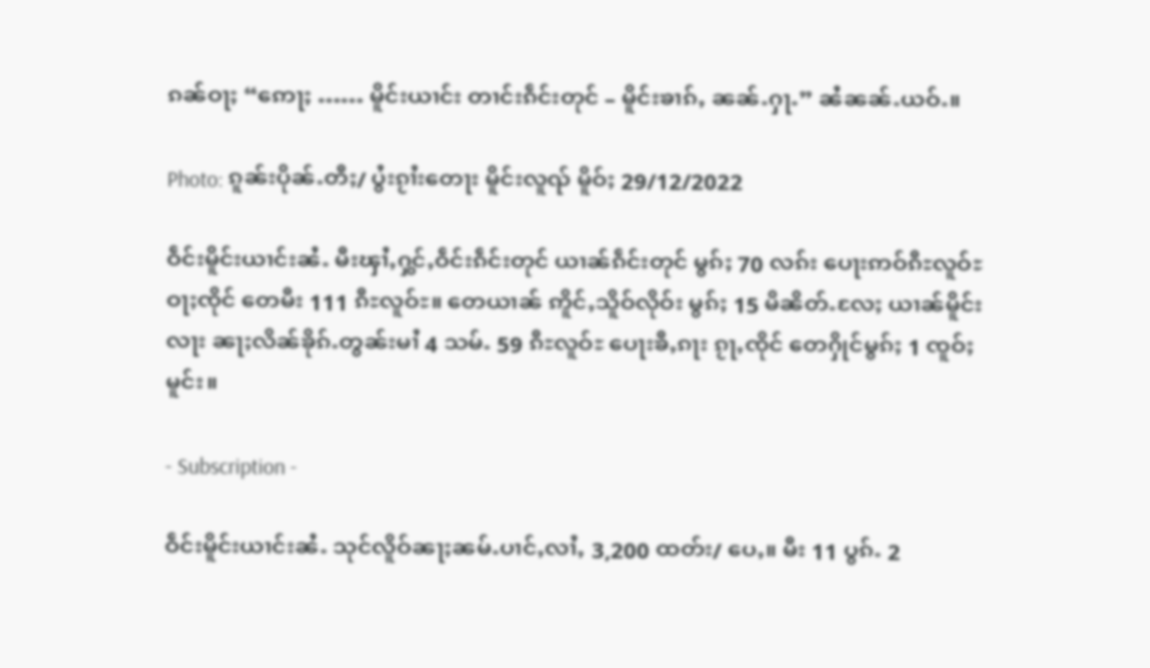ၵၼ်ဝႃႈ “ဢေႃႈ …… မိူင်းယၢင်း တၢင်းၵဵင်းတုင် – မိူင်းၶၢၵ်ႇ ၼၼ်ႉႁႃႉ” ၼႆၼၼ်ႉယဝ်ႉ။

Photo: ၵူၼ်းပိုၼ်ႉတီႈ/ ပွႆးၵႂၢႆးတေႃး မိူင်းလူၺ် မိူဝ်ႈ 29/12/2022

ဝဵင်းမိူင်းယၢင်းၼႆႉ မီးၾၢႆႇႁွင်ႇဝဵင်းၵဵင်းတုင် ယၢၼ်ၵဵင်းတုင် မွၵ်ႈ 70 လၵ်း ပေႃးဢဝ်ၵီႊလူဝ်ႊဝႃႈၸိုင် တေမီး 111 ၵီႊလူဝ်ႊ။ တေယၢၼ် ဢိူင်ႇသိူဝ်လိုဝ်း မွၵ်ႈ 15 မိၼိတ်ႉလႄႈ ယၢၼ်မိူင်းလႃး ၼႃႈလိၼ်ၶိုၵ်ႉတွၼ်းမၢႆ 4 သမ်ႉ 59 ၵီႊလူဝ်ႊ ပေႃးၶီႇၵႃး ၵႂႃႇၸိုင် တေႁိုင်မွၵ်ႈ 1 ၸူဝ်ႈမူင်း။

- Subscription -

ဝဵင်းမိူင်းယၢင်းၼႆႉ သုင်လိူဝ်ၼႃႈၼမ်ႉပၢင်ႇလၢႆႇ 3,200 ထတ်း/ ပေႇ။ မီး 11 ပွၵ်ႉ 2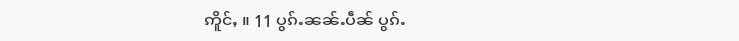ဢိူင်ႇ ။ 11 ပွၵ်ႉၼၼ်ႉပဵၼ် ပွၵ်ႉ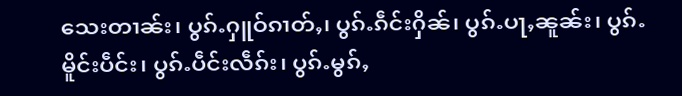သေးတၢၼ်း၊ ပွၵ်ႉႁူဝ်ၵၢတ်ႇ၊ ပွၵ်ႉၵဵင်းႁိၼ်၊ ပွၵ်ႉပႃႇၼူၼ်း၊ ပွၵ်ႉမိူင်းပဵင်း၊ ပွၵ်ႉပဵင်းလဵၵ်း၊ ပွၵ်ႉမွၵ်ႇ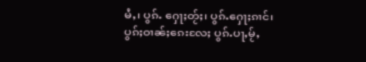မႆႇ၊ ပွၵ်ႉ ႁေႃႈတႂ်ႈ၊ ပွၵ်ႉႁေႃႈၵၢင်၊ ပွၵ်ႈဝၢၼ်ႈၵေးလႄႈ ပွၵ်ႉပႃႇမႂ်ႇ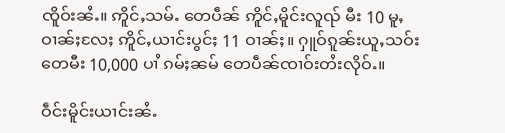ၸိူဝ်းၼႆႉ။ ဢိူင်ႇသမ်ႉ တေပဵၼ် ဢိူင်ႇမိူင်းလူၺ် မီး 10 မူႇဝၢၼ်ႈလႄႈ ဢိူင်ႇယၢင်းပွင်ႈ 11 ဝၢၼ်ႈ။ ႁူဝ်ၵူၼ်းယူႇသဝ်း တေမီး 10,000 ပၢႆ ၵမ်ႈၼမ် တေပဵၼ်ၸၢဝ်းတႆးလိုဝ်ႉ။

ဝဵင်းမိူင်းယၢင်းၼႆႉ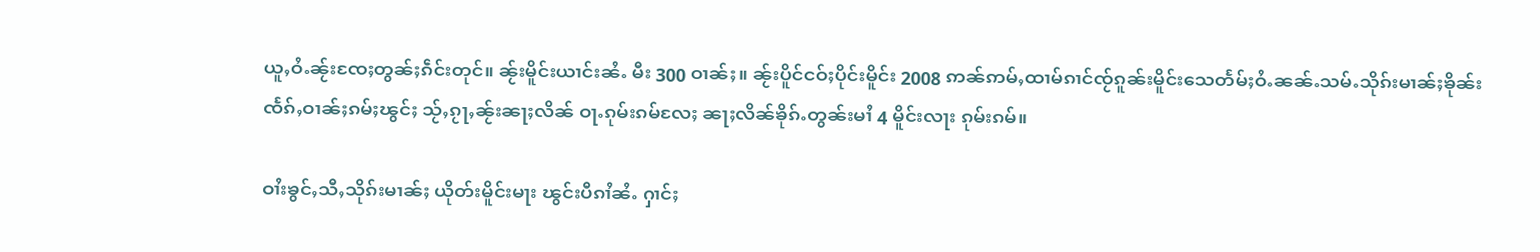ယူႇဝႆႉၼႂ်းၸႄႈတွၼ်ႈၵဵင်းတုင်။ ၼႂ်းမိူင်းယၢင်းၼႆႉ မီး 300 ဝၢၼ်ႈ။ ၼႂ်းပိူင်ငဝ်ႈပိုင်းမိူင်း 2008 ဢၼ်ဢမ်ႇထၢမ်ၵၢင်ၸႂ်ၵူၼ်းမိူင်းသေတႅမ်ႈဝႆႉၼၼ်ႉသမ်ႉသိုၵ်းမၢၼ်ႈၶိုၼ်းၸႅၵ်ႇဝၢၼ်ႈၵမ်ႈၽွင်ႈ သႂ်ႇၵႂႃႇၼႂ်းၼႃႈလိၼ် ဝႃႉၵုမ်းၵမ်လႄႈ ၼႃႈလိၼ်ၶိုၵ်ႉတွၼ်းမၢႆ 4 မိူင်းလႃး ၵုမ်းၵမ်။

ဝၢႆးၶွင်ႇသီႇသိုၵ်းမၢၼ်ႈ ယိုတ်းမိူင်းမႃး ၽွင်းပီၵၢႆၼႆႉ ႁၢင်ႈ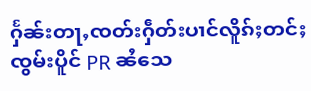ႁႅၼ်းတႃႇၸတ်းႁဵတ်းပၢင်လိူၵ်ႈတင်ႈ ၸွမ်းပိူင် PR ၼႆသေ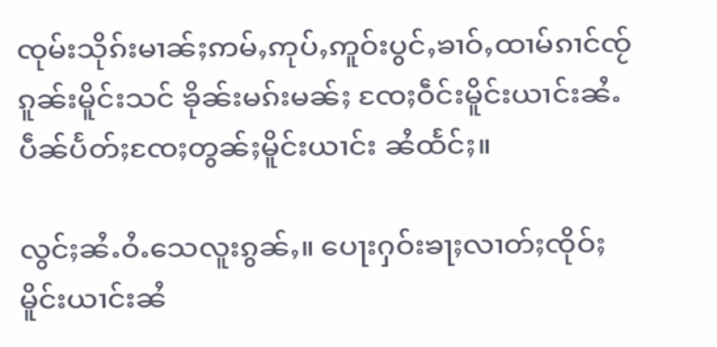ၸုမ်းသိုၵ်းမၢၼ်ႈဢမ်ႇဢုပ်ႇဢူဝ်းပွင်ႇၶၢဝ်ႇထၢမ်ၵၢင်ၸႂ်ၵူၼ်းမိူင်းသင် ၶိုၼ်းမၵ်းမၼ်ႈ ၸႄႈဝဵင်းမိူင်းယၢင်းၼႆႉ ပဵၼ်ပႅတ်ႈၸႄႈတွၼ်ႈမိူင်းယၢင်း ၼႆထႅင်ႈ။

လွင်ႈၼႆႉဝႆႉသေလူးၵွၼ်ႇ။ ပေႃးႁဝ်းၶႃႈလၢတ်ႈၸိုဝ်ႈ မိူင်းယၢင်းၼႆ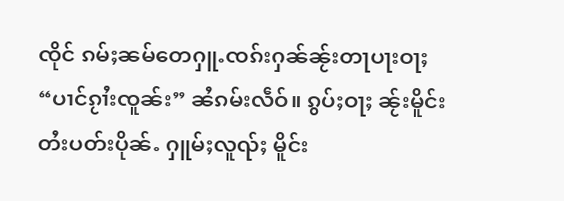ၸိုင် ၵမ်ႈၼမ်တေႁူႉၸၵ်းႁၼ်ၼႂ်းတႃပႃးဝႃႈ “ပၢင်ၵႂၢႆးၸူၼ်း” ၼႆၵမ်းလဵဝ်။ ၵွပ်ႈဝႃႈ ၼႂ်းမိူင်းတႆးပတ်းပိုၼ်ႉ ႁူမ်ႈလူၺ်ႈ မိူင်း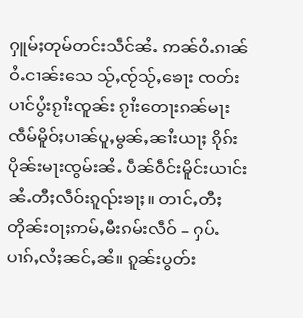ႁူမ်ႈတုမ်တင်းသဵင်ၼႆႉ ဢၼ်ဝႆႉၵၢၼ်ဝႆႉငၢၼ်းသေ သႂ်ႇၸႂ်သႂ်ႇၶေႃး ၸတ်းပၢင်ပွႆးၵႂၢႆးၸူၼ်း ၵႂၢႆးတေႃးၵၼ်မႃးၸဵမ်မိူဝ်ႈပၢၼ်ပူႇမွၼ်ႇၼၢႆးယႃႈ ၵိုၵ်းပိုၼ်းမႃးၸွမ်းၼႆႉ ပဵၼ်ဝဵင်းမိူင်းယၢင်း ၼႆႉတီႈလဵဝ်းၵူၺ်းၶႃႈ။ တၢင်ႇတီႈတိုၼ်းဝႃႈဢမ်ႇမီးၵမ်းလဵဝ် – ႁပ်ႉပၢၵ်ႇလႆႈၼင်ႇၼႆ။ ၵူၼ်းပွတ်း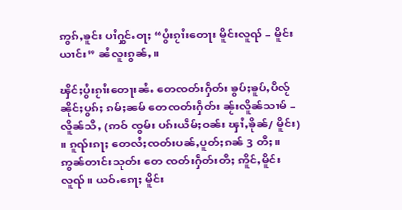ဢွၵ်ႇၶူင်း ပၢႆႁွင်ႉဝႃႈ “ပွႆးၵႂၢႆးတေႃး မိူင်းလူၺ် – မိူင်းယၢင်း” ၼႆလူးၵွၼ်ႇ။

ၾိင်ႈပွႆးၵႂၢႆးတေႃးၼႆႉ တေၸတ်းႁဵတ်း ၶွပ်ႈၶူပ်ႇပီလႂ်ၼိုင်ႈပွၵ်ႈ ၵမ်ႈၼမ် တေၸတ်းႁဵတ်း ၼႂ်းလိူၼ်သၢမ် – လိူၼ်သီႇ (ဢဝ် ၸွမ်း ပၵ်းယဵမ်ႈဝၼ်း ၾၢႆႇၶိုၼ်/ မိူင်း) ။ ၵူၺ်းၵႃႈ တေလႆႈၸတ်းပၼ်ႇပူတ်ႈၵၼ် 3 တီႈ။ ဢွၼ်တၢင်းသုတ်း တေ ၸတ်းႁဵတ်းတီႈ ဢိူင်ႇမိူင်းလူၺ်။ ယဝ်ႉၵေႃႈ မိူင်း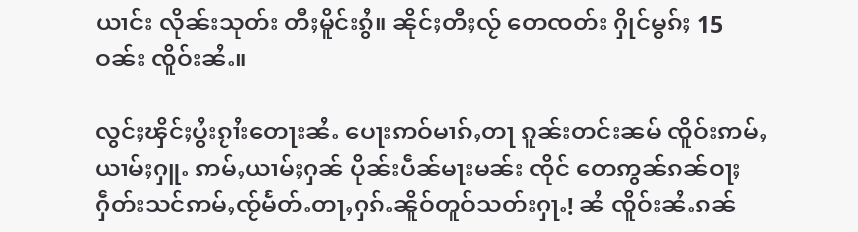ယၢင်း လိုၼ်းသုတ်း တီႈမိူင်းၵွႆ။ ၼိုင်ႈတီႈလႂ် တေၸတ်း ႁိုင်မွၵ်ႈ 15 ဝၼ်း ၸိူဝ်းၼႆႉ။

လွင်ႈၾိင်ႈပွႆးၵႂၢႆးတေႃးၼႆႉ ပေႃးဢဝ်မၢၵ်ႇတႃ ၵူၼ်းတင်းၼမ် ၸိူဝ်းဢမ်ႇယၢမ်ႈႁူႉ ဢမ်ႇယၢမ်ႈႁၼ် ပိုၼ်းပဵၼ်မႃးမၼ်း ၸိုင် တေဢွၼ်ၵၼ်ဝႃႈ ႁဵတ်းသင်ဢမ်ႇၸႂ်မႅတ်ႉတႃႇႁၵ်ႉၼိူဝ်တူဝ်သတ်းႁႃႉ! ၼႆ ၸိူဝ်းၼႆႉၵၼ်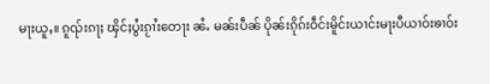မႃးယူႇ။ ၵူၺ်းၵႃႈ ၾိင်ႈပွႆးၵႂၢႆးတေႃး ၼႆႉ မၼ်းပဵၼ် ပိုၼ်းၵိုၵ်းဝဵင်းမိူင်းယၢင်းမႃးပီယၢဝ်းၶၢဝ်း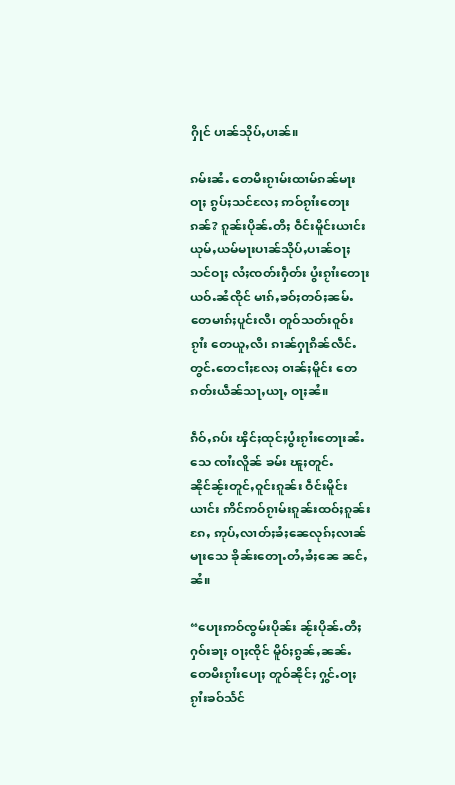ႁိုင် ပၢၼ်သိုပ်ႇပၢၼ်။

ၵမ်းၼႆႉ တေမီးၵႂၢမ်းထၢမ်ၵၼ်မႃးဝႃႈ ၵွပ်ႈသင်လႄႈ ဢဝ်ၵႂၢႆးတေႃးၵၼ်? ၵူၼ်းပိုၼ်ႉတီႈ ဝဵင်းမိူင်းယၢင်း ယုမ်ႇယမ်မႃးပၢၼ်သိုပ်ႇပၢၼ်ဝႃႈ သင်ဝႃႈ လႆႈၸတ်းႁဵတ်း ပွႆးၵႂၢႆးတေႃးယဝ်ႉၼႆၸိုင် မၢၵ်ႇၶဝ်ႈတဝ်ႈၼမ်ႉ တေမၢၵ်ႈပူင်းလီ၊ တူဝ်သတ်းဝူဝ်း ၵႂၢႆး တေယူႇလီ၊ ၵၢၼ်ႁႃၵိၼ်လဵင်ႉတွင်ႉတေငၢႆႈလႄႈ ဝၢၼ်ႈမိူင်း တေ ၵတ်းယဵၼ်သႃႇယႃႇ ဝႃႈၼႆ။

ၵဵဝ်ႇၵပ်း ၾိင်ႈထုင်ႈပွႆးၵႂၢႆးတေႃးၼႆႉသေ ၸၢႆးလိူၼ် ၶမ်း ၽူႈတူင်ႉၼိုင်ၼႂ်းတူင်ႇဝူင်းၵူၼ်း ဝဵင်းမိူင်းယၢင်း ဢိင်ဢဝ်ၵႂၢမ်းၵူၼ်းထဝ်ႈၵူၼ်းၵႄႇ ဢုပ်ႇလၢတ်ႈၶႆႈၼေလုၵ်ႈလၢၼ်မႃးသေ ၶိုၼ်းတေႃႉတႆႇၶႆႈၼေ ၼင်ႇၼႆ။

“ပေႃးဢဝ်ၸွမ်းပိုၼ်း ၼႂ်းပိုၼ်ႉတီႈႁဝ်းၶႃႈ ဝႃႈၸိုင် မိူဝ်ႈၵွၼ်ႇၼၼ်ႉ တေမီးၵႂၢႆးပေႃႈ တူဝ်ၼိုင်ႈ ႁွင်ႉဝႃႈ ၵႂၢႆးၶဝ်သႅင်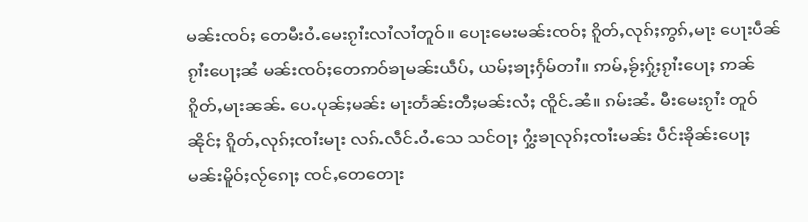မၼ်းၸဝ်ႈ တေမီးဝႆႉမေးၵႂၢႆးလၢႆလၢႆတူဝ်။ ပေႃးမေးမၼ်းၸဝ်ႈ ၵိူတ်ႇလုၵ်ႈဢွၵ်ႇမႃး ပေႃးပဵၼ်ၵႂၢႆးပေႃႈၼႆ မၼ်းၸဝ်ႈတေဢဝ်ၶႃမၼ်းယဵပ်ႇ ယမ်ႈၶႃႈႁႅမ်တၢႆ။ ဢမ်ႇၶႂ်ႈႁႂ်ႈၵႂၢႆးပေႃႈ ဢၼ်ၵိူတ်ႇမႃးၼၼ်ႉ ပေႉပုၼ်ႈမၼ်း မႃးတႅၼ်းတီႈမၼ်းလႆႈ ၸိူင်ႉၼႆ။ ၵမ်းၼႆႉ မီးမေးၵႂၢႆး တူဝ်ၼိုင်ႈ ၵိူတ်ႇလုၵ်ႈၸၢႆးမႃး လၵ်ႉလဵင်ႉဝႆႉသေ သင်ဝႃႈ ႁွႆးၶႃလုၵ်ႈၸၢႆးမၼ်း ပဵင်းၶိုၼ်းပေႃႈမၼ်းမိူဝ်ႈလႂ်ၵေႃႈ ၸင်ႇတေတေႃး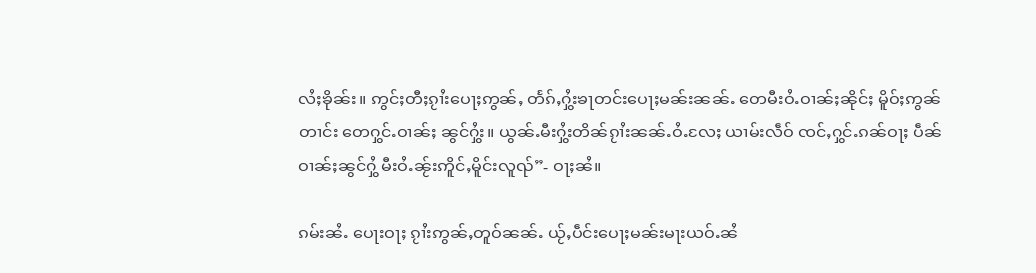လႆႈၶိုၼ်း။ ဢွင်ႈတီႈၵႂၢႆးပေႃႈဢွၼ်ႇ တႅၵ်ႇႁွႆးၶႃတင်းပေႃႈမၼ်းၼၼ်ႉ တေမီးဝႆႉဝၢၼ်ႈၼိုင်ႈ မိူဝ်ႈဢွၼ်တၢင်း တေႁွင်ႉဝၢၼ်ႈ ၼွင်ႁွႆး။ ယွၼ်ႉမီးႁွႆးတိၼ်ၵႂၢႆးၼၼ်ႉဝႆႉလႄႈ ယၢမ်းလဵဝ် ၸင်ႇႁွင်ႉၵၼ်ဝႃႈ ပဵၼ်ဝၢၼ်ႈၼွင်ႁွႆ မီးဝႆႉၼႂ်းဢိူင်ႇမိူင်းလူၺ်”- ဝႃႈၼႆ။

ၵမ်းၼႆႉ ပေႃးဝႃႈ ၵႂၢႆးဢွၼ်ႇတူဝ်ၼၼ်ႉ ယႂ်ႇပဵင်းပေႃႈမၼ်းမႃးယဝ်ႉၼႆ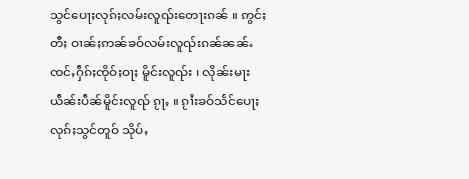သွင်ပေႃႈလုၵ်ႈလမ်းလူၺ်းတေႃးၵၼ် ။ ဢွင်ႈတီႈ ဝၢၼ်ႈဢၼ်ၶဝ်လမ်းလူၺ်းၵၼ်ၼၼ်ႉ ၸင်ႇႁဵၵ်ႈၸိုဝ်ႈဝႃႈ မိူင်းလူၺ်း ၊ လိုၼ်းမႃးယဵၼ်းပဵၼ်မိူင်းလူၺ် ၵႂႃႇ ။ ၵႂၢႆးၶဝ်သႅင်ပေႃႈလုၵ်ႈသွင်တူဝ် သိုပ်ႇ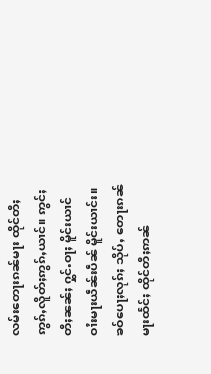လမ်းတေႃးၵၼ်မႃး ထိုင်တီႈဢွၵ်ႇလိူတ်ႈဢွၵ်ႇယၢင်။ ဢွင်ႈတီႈၼၼ်ႈ ႁွင်ႉဝႃႈ မိူင်းယၢင် ဝၢႆးမႃးယဵၼ်းပဵၼ် မိူင်းယၢင်း။ ၶဝ်ပေႃႈလုၵ်ႈ သိုပ်ႇ တေႃးၵၼ်မႃးထႅင်ႈ ထိုင်တီႈဢၼ်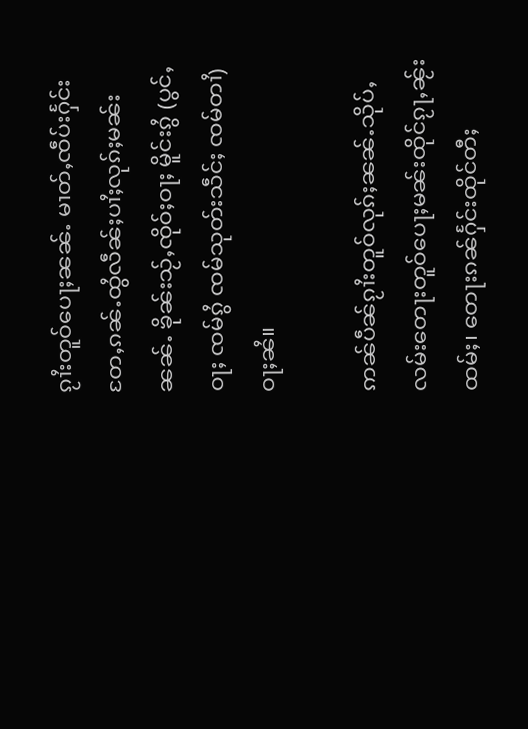ၵႂၢႆးတူဝ်ပေႃႈၼၼ်ႉ မၢတ်ႇၸဵပ်းႁႅင်း တႄႇၵၼ်ႉထွႆလဵၼ်ႈပၢႆႈလုၵ်ႈမၼ်းၼၼ်ႉ ၶိုၼ်းသႂ်ႇၸိုဝ်ႈဝႃႈ မိူင်းၵွႆ (ပွင်ႇဝႃႈ ၸမ်ၵွႆ ၸမ်သုတ်းသဵင်ႈ ၸမ်တၢႆ) ဝႃႈၼႆ။

ဢၼ်ပဵၼ်ၵႂၢႆးတူဝ်လုၵ်ႈၼၼ်ႉသိုပ်ႇလမ်းတေႃးတူဝ်ပေႃႈမၼ်းထိုင်ၵႂႃႇၼႂ်းထမ်ႈ၊ တေႃးၵၼ်ႁႅင်းထိုင်တီႈ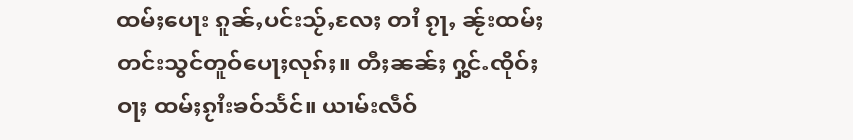ထမ်ႈပေႃး ၵူၼ်ႇပင်းသႂ်ႇလႄႈ တၢႆ ၵႂႃႇ ၼႂ်းထမ်ႈတင်းသွင်တူဝ်ပေႃႈလုၵ်ႈ။ တီႈၼၼ်ႈ ႁွင်ႉၸိုဝ်ႈဝႃႈ ထမ်ႈၵႂၢႆးၶဝ်သႅင်။ ယၢမ်းလဵဝ်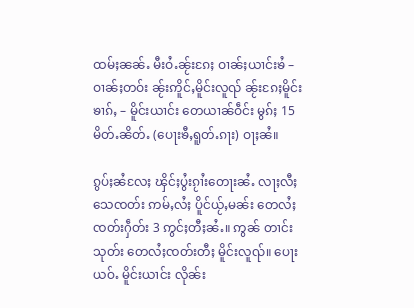ထမ်ႈၼၼ်ႉ မီးဝႆႉၼႂ်းၵႄႈ ဝၢၼ်ႈယၢင်းၶႆ – ဝၢၼ်ႈတဝ်း ၼႂ်းဢိူင်ႇမိူင်းလူၺ် ၼႂ်းၵႄႈမိူင်းၶၢၵ်ႇ – မိူင်းယၢင်း တေယၢၼ်ဝဵင်း မွၵ်ႈ 15 မိတ်ႉၼိတ်ႉ (ပေႃးၶီႇရူတ်ႉၵႃး) ဝႃႈၼႆ။

ၵွပ်ႈၼႆလႄႈ ၾိင်ႈပွႆးၵႂၢႆးတေႃးၼႆႉ လႃႈလီႈသေၸတ်း ဢမ်ႇလႆႈ ပိူင်ယႂ်ႇမၼ်း တေလႆႈၸတ်းႁဵတ်း 3 ဢွင်ႈတီႈၼႆႉ။ ဢွၼ် တၢင်းသုတ်း တေလႆႈၸတ်းတီႈ မိူင်းလူၺ်။ ပေႃးယဝ်ႉ မိူင်းယၢင်း လိုၼ်း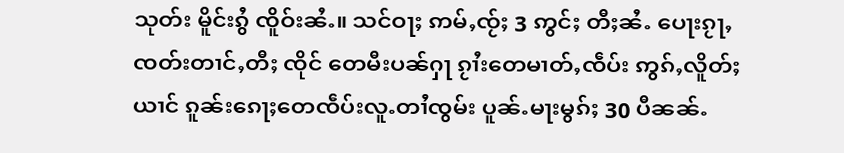သုတ်း မိူင်းၵွႆ ၸိူဝ်းၼႆႉ။ သင်ဝႃႈ ဢမ်ႇၸႂ်ႈ 3 ဢွင်ႈ တီႈၼႆႉ ပေႃးၵႂႃႇၸတ်းတၢင်ႇတီႈ ၸိုင် တေမီးပၼ်ႁႃ ၵႂၢႆးတေမၢတ်ႇၸဵပ်း ဢွၵ်ႇလိူတ်ႈယၢင် ၵူၼ်းၵေႃႈတေၸဵပ်းလူႉတၢႆၸွမ်း ပူၼ်ႉမႃးမွၵ်ႈ 30 ပီၼၼ်ႉ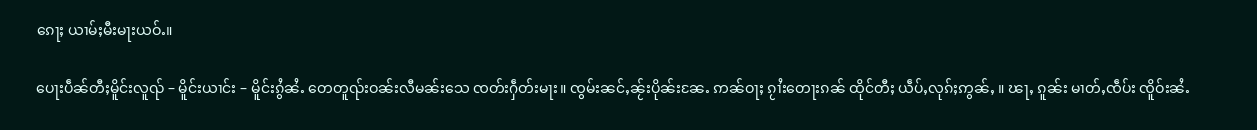ၵေႃႈ ယၢမ်ႈမီးမႃးယဝ်ႉ။

ပေႃးပဵၼ်တီႈမိူင်းလူၺ် – မိူင်းယၢင်း – မိူင်းၵွႆၼႆႉ တေတူၺ်းဝၼ်းလီမၼ်းသေ ၸတ်းႁဵတ်းမႃး။ ၸွမ်းၼင်ႇၼႂ်းပိုၼ်းၼႄႉ ဢၼ်ဝႃႈ ၵႂၢႆးတေႃးၵၼ် ထိုင်တီႈ ယဵပ်ႇလုၵ်ႈဢွၼ်ႇ ။ ၽႃႇ ၵူၼ်း မၢတ်ႇၸဵပ်း ၸိူဝ်းၼႆႉ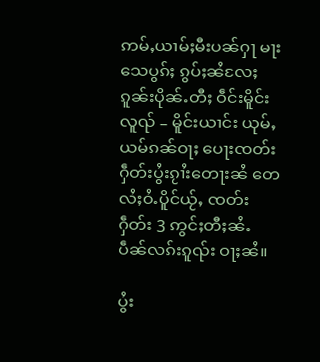ဢမ်ႇယၢမ်ႈမီးပၼ်ႁႃ မႃးသေပွၵ်ႈ ၵွပ်ႈၼႆလႄႈ ၵူၼ်းပိုၼ်ႉတီႈ ဝဵင်းမိူင်းလူၺ် – မိူင်းယၢင်း ယုမ်ႇ ယမ်ၵၼ်ဝႃႈ ပေႃးၸတ်းႁဵတ်းပွႆးၵႂၢႆးတေႃးၼႆ တေလႆႈဝႆႉပိူင်ယႂ်ႇ ၸတ်းႁဵတ်း 3 ဢွင်ႈတီႈၼႆႉ ပဵၼ်လၵ်းၵူၺ်း ဝႃႈၼႆ။

ပွႆး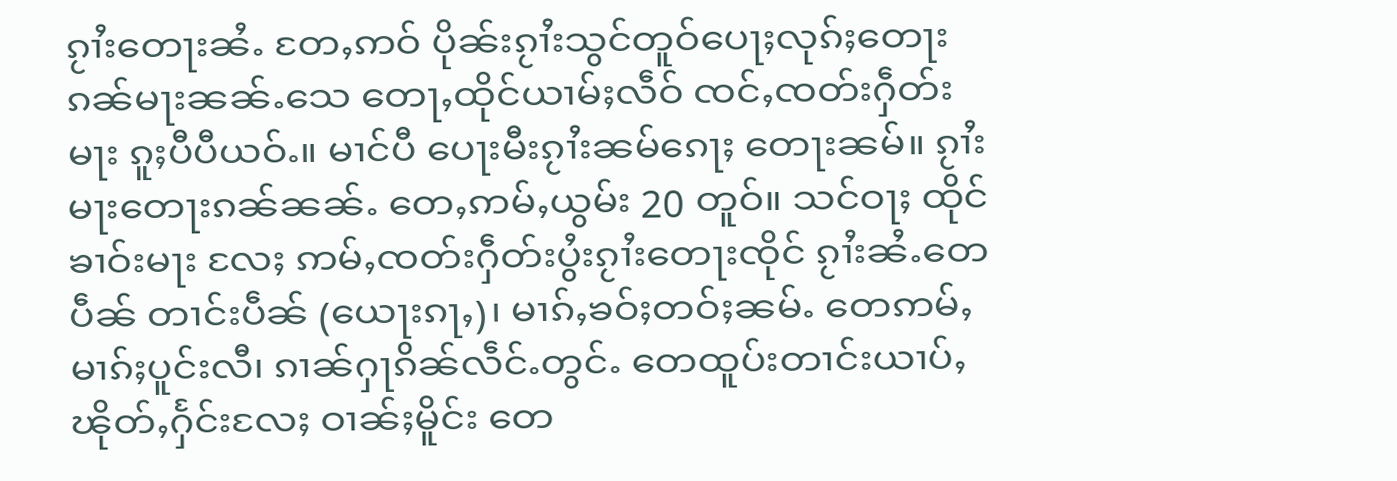ၵႂၢႆးတေႃးၼႆႉ တႄႇဢဝ် ပိုၼ်းၵႂၢႆးသွင်တူဝ်ပေႃႈလုၵ်ႈတေႃးၵၼ်မႃးၼၼ်ႉသေ တေႃႇထိုင်ယၢမ်ႈလဵဝ် ၸင်ႇၸတ်းႁဵတ်းမႃး ၵူႈပီပီယဝ်ႉ။ မၢင်ပီ ပေႃးမီးၵႂၢႆးၼမ်ၵေႃႈ တေႃးၼမ်။ ၵႂၢႆးမႃးတေႃးၵၼ်ၼၼ်ႉ တေႇဢမ်ႇယွမ်း 20 တူဝ်။ သင်ဝႃႈ ထိုင်ၶၢဝ်းမႃး လႄႈ ဢမ်ႇၸတ်းႁဵတ်းပွႆးၵႂၢႆးတေႃးၸိုင် ၵႂၢႆးၼႆႉတေပဵၼ် တၢင်းပဵၼ် (ယေႃးၵႃႇ)၊ မၢၵ်ႇၶဝ်ႈတဝ်ႈၼမ်ႉ တေဢမ်ႇမၢၵ်ႈပူင်းလီ၊ ၵၢၼ်ႁႃၵိၼ်လဵင်ႉတွင်ႉ တေထူပ်းတၢင်းယၢပ်ႇၽိုတ်ႇႁႅင်းလႄႈ ဝၢၼ်ႈမိူင်း တေ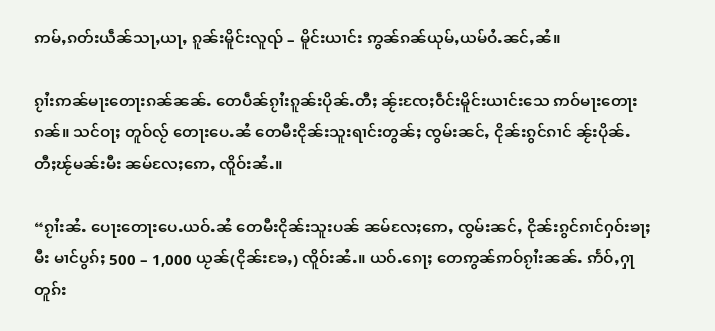ဢမ်ႇၵတ်းယဵၼ်သႃႇယႃႇ ၵူၼ်းမိူင်းလူၺ် – မိူင်းယၢင်း ဢွၼ်ၵၼ်ယုမ်ႇယမ်ဝႆႉၼင်ႇၼႆ။

ၵႂၢႆးဢၼ်မႃးတေႃးၵၼ်ၼၼ်ႉ တေပဵၼ်ၵႂၢႆးၵူၼ်းပိုၼ်ႉတီႈ ၼႂ်းၸႄႈဝဵင်းမိူင်းယၢင်းသေ ဢဝ်မႃးတေႃးၵၼ်။ သင်ဝႃႈ တူဝ်လႂ် တေႃးပေႉၼႆ တေမီးငိုၼ်းသူးရၢင်းတွၼ်ႈ ၸွမ်းၼင်ႇ ငိုၼ်းၵွင်ၵၢင် ၼႂ်းပိုၼ်ႉတီႈၽႂ်မၼ်းမီး ၼမ်လႄႈဢေႇ ၸိူဝ်းၼႆႉ။

“ၵႂၢႆးၼႆႉ ပေႃးတေႃးပေႉယဝ်ႉၼႆ တေမီးငိုၼ်းသူးပၼ် ၼမ်လႄႈဢေႇ ၸွမ်းၼင်ႇ ငိုၼ်းၵွင်ၵၢင်ႁဝ်းၶႃႈမီး မၢင်ပွၵ်ႈ 500 – 1,000 ယႂၼ်(ငိုၼ်းၶႄႇ) ၸိူဝ်းၼႆႉ။ ယဝ်ႉၵေႃႈ တေဢွၼ်ဢဝ်ၵႂၢႆးၼၼ်ႉ ဢႅဝ်ႇႁႃတူၵ်း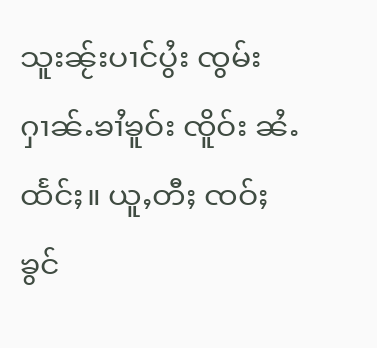သူးၼႂ်းပၢင်ပွႆး ၸွမ်း ႁၢၼ်ႉၶၢႆၶူဝ်း ၸိူဝ်း ၼႆႉထႅင်ႈ။ ယူႇတီႈ ၸဝ်ႈၶွင်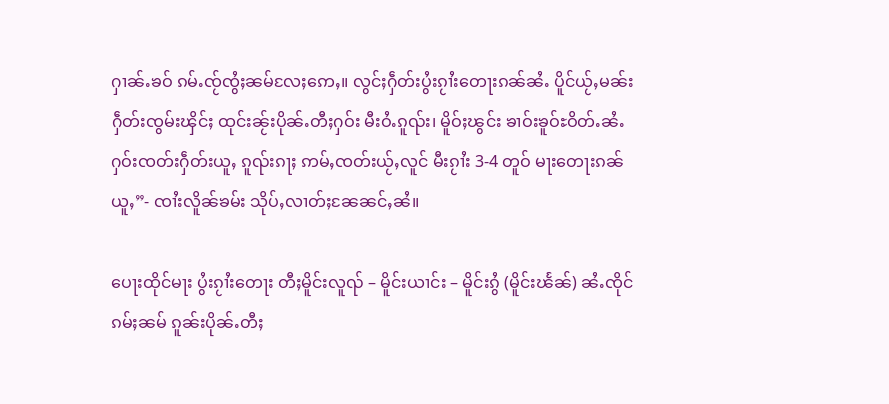ႁၢၼ်ႉၶဝ် ၵမ်ႉၸႂ်ၸွႆႈၼမ်လႄႈဢေႇ။ လွင်ႈႁဵတ်းပွႆးၵႂၢႆးတေႃးၵၼ်ၼႆႉ ပိူင်ယႂ်ႇမၼ်း ႁဵတ်းၸွမ်းၾိင်ႈ ထုင်းၼႂ်းပိုၼ်ႉတီႈႁဝ်း မီးဝႆႉၵူၺ်း၊ မိူဝ်ႈၽွင်း ၶၢဝ်းၶူဝ်ႊဝိတ်ႉၼႆႉ ႁဝ်းၸတ်းႁဵတ်းယူႇ ၵူၺ်းၵႃႈ ဢမ်ႇၸတ်းယႂ်ႇလူင် မီးၵႂၢႆး 3-4 တူဝ် မႃးတေႃးၵၼ်ယူႇ”- ၸၢႆးလိူၼ်ၶမ်း သိုပ်ႇလၢတ်ႈၼႄၼင်ႇၼႆ။

ပေႃးထိုင်မႃး ပွႆးၵႂၢႆးတေႃး တီႈမိူင်းလူၺ် – မိူင်းယၢင်း – မိူင်းၵွႆ (မိူင်းၽႅၼ်) ၼႆႉၸိုင် ၵမ်ႈၼမ် ၵူၼ်းပိုၼ်ႉတီႈ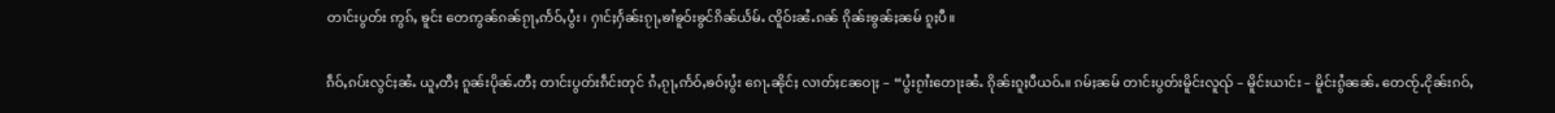တၢင်းပွတ်း ဢွၵ်ႇ ၶူင်း တေဢွၼ်ၵၼ်ၵႂႃႇဢႅဝ်ႇပွႆး၊ ႁၢင်ႈႁႅၼ်းၵႂႃႇၶၢႆၶူဝ်းၶွင်ၵိၼ်ယႅမ်ႉ ၸိူဝ်းၼႆႉၵၼ် ၵိုၼ်းၶွၼ်ႈၼမ် ၵူႈပီ။

ၵဵဝ်ႇၵပ်းလွင်ႈၼႆႉ ယူႇတီႈ ၵူၼ်းပိုၼ်ႉတီႈ တၢင်းပွတ်းၵဵင်းတုင် ၵႆႇၵႂႃႇဢႅဝ်ႇၶဝ်ႈပွႆး ၵေႃႉၼိုင်ႈ လၢတ်ႈၼႄဝႃႈ – “ပွႆးၵႂၢႆးတေႃးၼႆႉ ၵိုၼ်းၵူႈပီယဝ်ႉ။ ၵမ်ႈၼမ် တၢင်းပွတ်းမိူင်းလူၺ် – မိူင်းယၢင်း – မိူင်းၵွႆၼၼ်ႉ တေၸႂ်ႉငိုၼ်းၵဝ်ႇ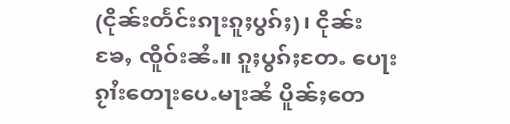(ငိုၼ်းတႅင်းၵႃးၵူႈပွၵ်ႈ)၊ ငိုၼ်း ၶႄႇ ၸိူဝ်းၼႆႉ။ ၵူႈပွၵ်ႈတႄႉ ပေႃးၵႂၢႆးတေႃးပေႉမႃးၼႆ ပိူၼ်ႈတေ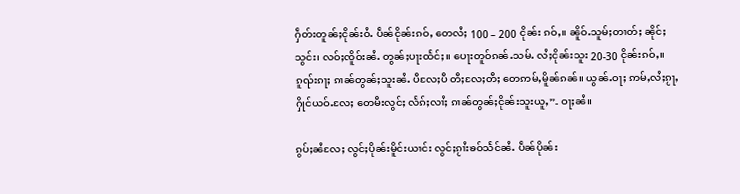ႁဵတ်းတူၼ်ႈငိုၼ်းဝႆႉ ပဵၼ်ငိုၼ်းၵဝ်ႇ တေလႆႈ 100 – 200 ငိုၼ်း ၵဝ်ႇ။ ၼိူဝ်ႉသူမ်ႈတၢတ်ႈ ၼိုင်ႈသွင်း၊ လဝ်ႈၸိူဝ်းၼႆႉ တွၼ်ႈပႃးထႅင်ႈ။ ပေႃးတူဝ်ၵၼ်ႉသမ်ႉ လႆႈငိုၼ်းသူး 20-30 ငိုၼ်းၵဝ်ႇ။ ၵူၺ်းၵႃႈ ၵၢၼ်တွၼ်ႈသူးၼႆႉ ပီလႄႈပီ တီႈလႄႈတီႈ တေဢမ်ႇမိူၼ်ၵၼ်။ ယွၼ်ႉဝႃႈ ဢမ်ႇလႆႈၵႂႃႇႁိုင်ယဝ်ႉလႄႈ တေမီးလွင်ႈ လႅၵ်ႈလၢႆႈ ၵၢၼ်တွၼ်ႈငိုၼ်းသူးယူႇ”- ဝႃႈၼႆ။

ၵွပ်ႈၼႆလႄႈ လွင်ႈပိုၼ်းမိူင်းယၢင်း လွင်ႈၵႂၢႆးၶဝ်သႅင်ၼႆႉ ပဵၼ်ပိုၼ်း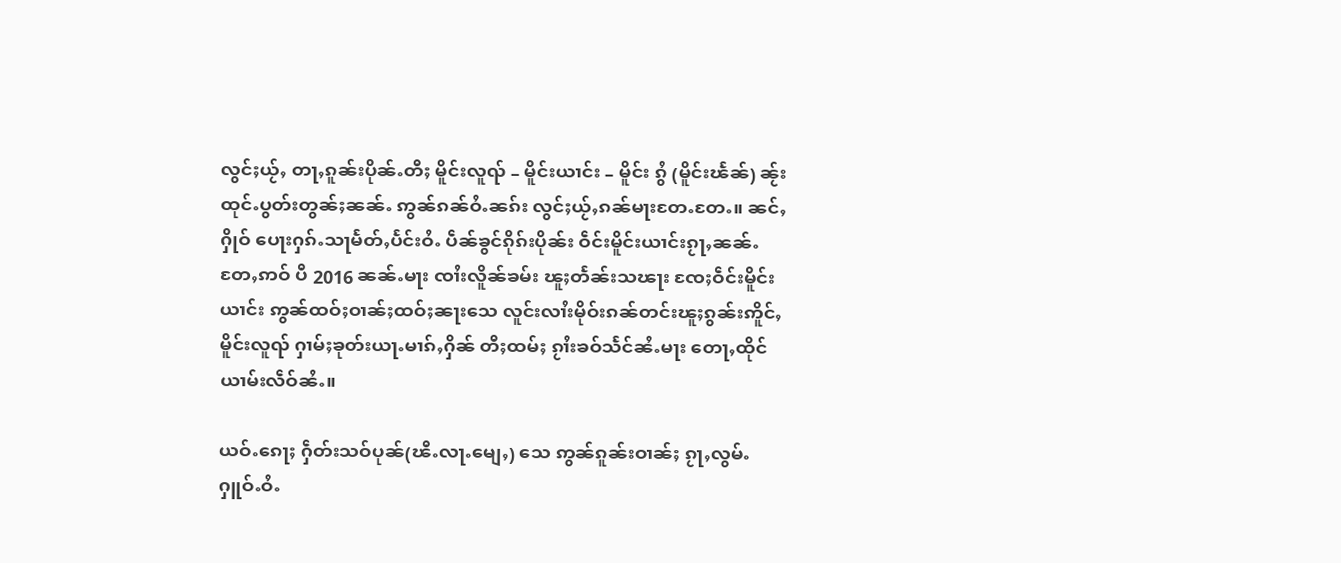လွင်ႈယႂ်ႇ တႃႇၵူၼ်းပိုၼ်ႉတီႈ မိူင်းလူၺ် – မိူင်းယၢင်း – မိူင်း ၵွႆ (မိူင်းၽႅၼ်) ၼႂ်းထုင်ႉပွတ်းတွၼ်ႈၼၼ်ႉ ဢွၼ်ၵၼ်ဝႆႉၼၵ်း လွင်ႈယႂ်ႇၵၼ်မႃးတႄႉတႄႉ။ ၼင်ႇႁိုဝ် ပေႃးႁၵ်ႉသႃမႅတ်ႇပႅင်းဝႆႉ ပဵၼ်ၶွင်ၵိုၵ်းပိုၼ်း ဝဵင်းမိူင်းယၢင်းၵႂႃႇၼၼ်ႉ တႄႇဢဝ် ပီ 2016 ၼၼ်ႉမႃး ၸၢႆးလိူၼ်ၶမ်း ၽူႈတႅၼ်းသၽႃး ၸႄႈဝဵင်းမိူင်း ယၢင်း ဢွၼ်ထဝ်ႈဝၢၼ်ႈထဝ်ႈၼႃးသေ လူင်းလၢႆးမိုဝ်းၵၼ်တင်းၽူႈၵွၼ်းဢိူင်ႇမိူင်းလူၺ် ႁၢမ်ႈၶုတ်းယႃႉမၢၵ်ႇႁိၼ် တီႈထမ်ႈ ၵႂၢႆးၶဝ်သႅင်ၼႆႉမႃး တေႃႇထိုင်ယၢမ်းလဵဝ်ၼႆႉ။

ယဝ်ႉၵေႃႈ ႁဵတ်းသဝ်ပုၼ်(ၽီႉလႃႉမျေႇ) သေ ဢွၼ်ၵူၼ်းဝၢၼ်ႈ ၵႂႃႇလွမ်ႉႁူဝ်ႉဝႆႉ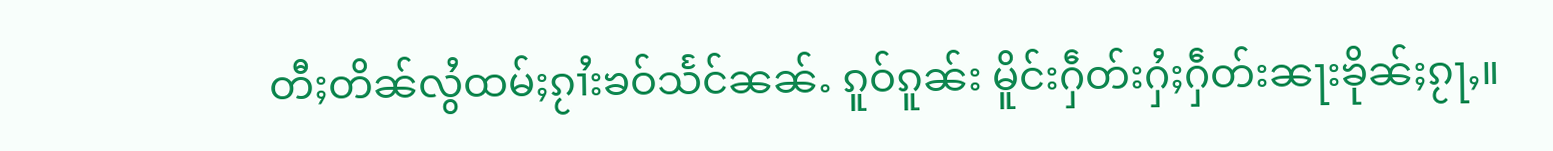တီႈတိၼ်လွႆထမ်ႈၵႂၢႆးၶဝ်သႅင်ၼၼ်ႉ ၵူဝ်ၵူၼ်း မိူင်းႁဵတ်းႁႆႈႁဵတ်းၼႃးၶိုၼ်ႈၵႂႃႇ။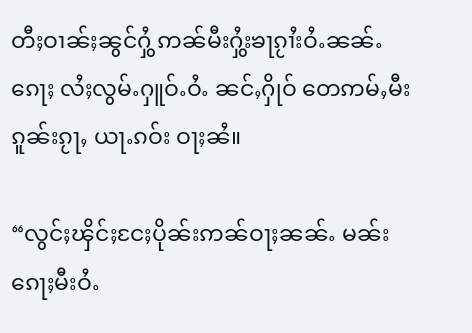တီႈဝၢၼ်ႈၼွင်ႁွႆ ဢၼ်မီးႁွႆးၶႃၵႂၢႆးဝႆႉၼၼ်ႉၵေႃႈ လႆႈလွမ်ႉႁူဝ်ႉဝႆႉ ၼင်ႇႁိုဝ် တေဢမ်ႇမီးၵူၼ်းၵႂႃႇ ယႃႉၵဝ်း ဝႃႈၼႆ။

“လွင်ႈၾိင်ႈငႄႈပိုၼ်းဢၼ်ဝႃႈၼၼ်ႉ မၼ်းၵေႃႈမီးဝႆႉ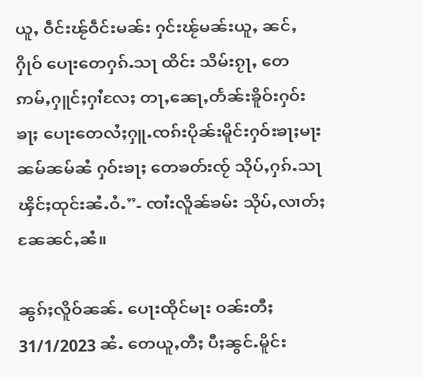ယူႇ ဝဵင်းၽႂ်ဝဵင်းမၼ်း ႁင်းၽႂ်မၼ်းယူႇ ၼင်ႇႁိုဝ် ပေႃးတေႁၵ်ႉသႃ ထိင်း သိမ်းၵႂႃႇ တေဢမ်ႇႁူင်ႈႁၢႆလႄႈ တႃႇၼေႃႇတႅၼ်းၶိူဝ်းႁဝ်းၶႃႈ ပေႃးတေလႆႈႁူႉၸၵ်းပိုၼ်းမိူင်းႁဝ်းၶႃႈမႃးၼမ်ၼမ်ၼႆ ႁဝ်းၶႃႈ တေၶတ်းၸႂ် သိုပ်ႇႁၵ်ႉသႃ ၾိင်ႈထုင်းၼႆႉဝႆႉ”- ၸၢႆးလိူၼ်ၶမ်း သိုပ်ႇလၢတ်ႈၼႄၼင်ႇၼႆ။

ၼွၵ်ႈလိူဝ်ၼၼ်ႉ ပေႃးထိုင်မႃး ဝၼ်းတီႈ 31/1/2023 ၼႆႉ တေယူႇတီႈ ပီႈၼွင်ႉမိူင်း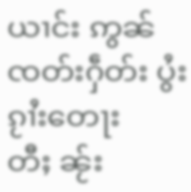ယၢင်း ဢွၼ်ၸတ်းႁဵတ်း ပွႆးၵႂၢႆးတေႃး တီႈ ၼႂ်း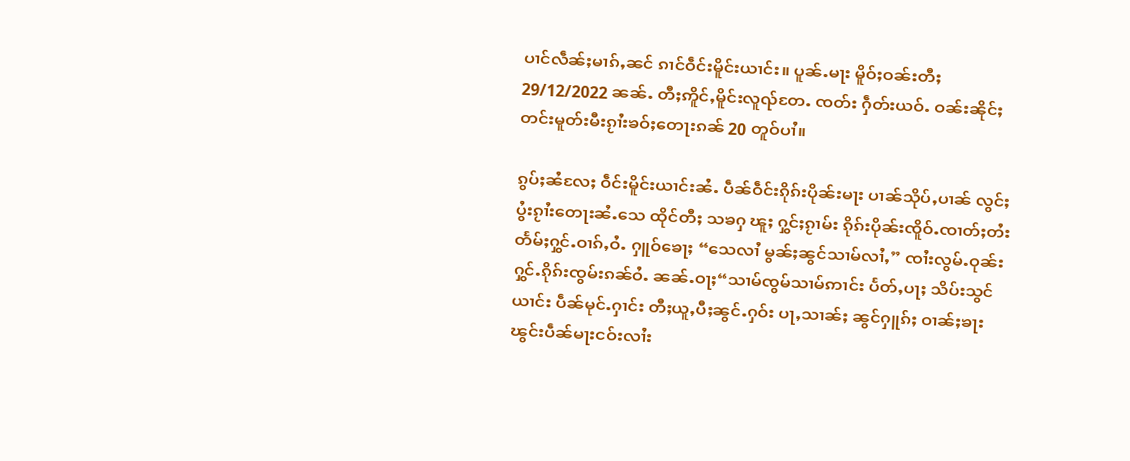ပၢင်လဵၼ်ႈမၢၵ်ႇၼင် ၵၢင်ဝဵင်းမိူင်းယၢင်း။ ပူၼ်ႉမႃး မိူဝ်ႈဝၼ်းတီႈ 29/12/2022 ၼၼ်ႉ တီႈဢိူင်ႇမိူင်းလူၺ်တႄႉ ၸတ်း ႁဵတ်းယဝ်ႉ ဝၼ်းၼိုင်ႈ တင်းမူတ်းမီးၵႂၢႆးၶဝ်ႈတေႃးၵၼ် 20 တူဝ်ပၢႆ။

ၵွပ်ႈၼႆလႄႈ ဝဵင်းမိူင်းယၢင်းၼႆႉ ပဵၼ်ဝဵင်းၵိုၵ်းပိုၼ်းမႃး ပၢၼ်သိုပ်ႇပၢၼ် လွင်ႈပွႆးၵႂၢႆးတေႃးၼႆႉသေ ထိုင်တီႈ သၶႁ ၽူႈ ႁွင်ႈၵႂၢမ်း ၵိုၵ်းပိုၼ်းၸိူဝ်ႉၸၢတ်ႈတႆး တႅမ်ႈႁွင်ႉဝၢၵ်ႇဝႆႉ ႁူဝ်ၶေႃႈ “သေလၢႆ မွၼ်ႈၼွင်သၢမ်လၢႆႇ” ၸၢႆးလွမ်ႉဝုၼ်း ႁွင်ႉၵိုၵ်းၸွမ်းၵၼ်ဝႆႉ ၼၼ်ႉဝႃႈ“သၢမ်ၸွမ်သၢမ်ဢၢင်း ပႅတ်ႇပႃႈ သိပ်းသွင်ယၢင်း ပဵၼ်မုင်ႉႁၢင်း တီႈယူႇပီႈၼွင်ႉႁဝ်း ပႃႇသၢၼ်ႈ ၼွင်ႁူၵ်ႈ ဝၢၼ်ႈၶႃး ၽွင်းပဵၼ်မႃးငဝ်းလၢႆး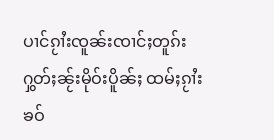ပၢင်ၵႂၢႆးၸူၼ်းၸၢင်ႈတူၵ်းႁွတ်ႈၼႂ်းမိုဝ်းပိူၼ်ႈ ထမ်ႈၵႂၢႆးၶဝ်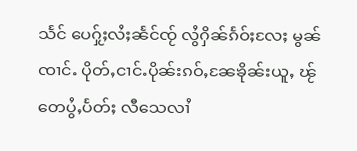သႅင် ပေႁႂ်ႈလႆႈၼႅင်ၸႂ် လွႆႁိၼ်ၵႅဝ်ႈလႄႈ မွၼ်ၸၢင်ႉ ပိုတ်ႇငၢင်ႉပိုၼ်းၵဝ်ႇၼႄၶိုၼ်းယူႇ ၽႂ်တေပွႆႇပႅတ်ႈ လီသေလၢႆ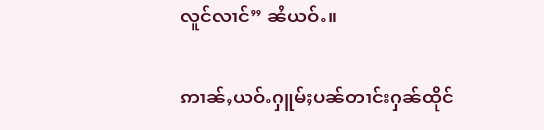လူင်လၢင်” ၼႆယဝ်ႉ။

ဢၢၼ်ႇယဝ်ႉႁူမ်ႈပၼ်တၢင်းႁၼ်ထိုင်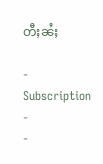တီႈၼႆႈ

- Subscription -
-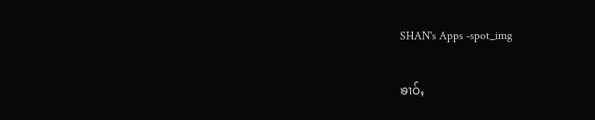SHAN's Apps -spot_img

ၶၢဝ်ႇ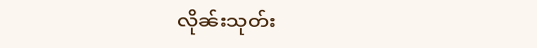လိုၼ်းသုတ်း